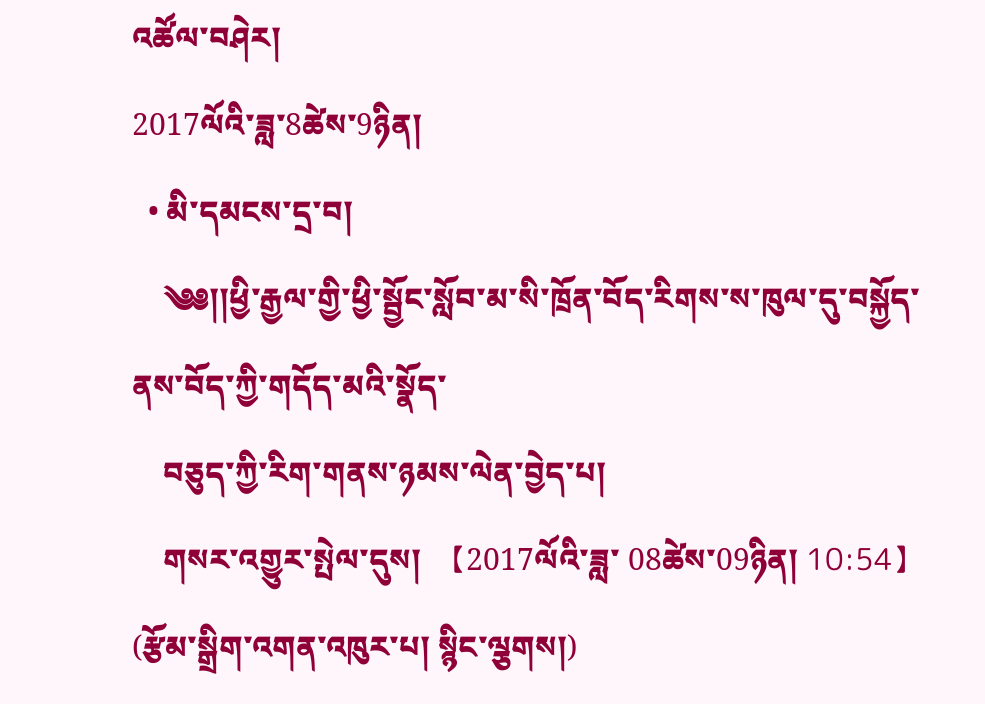འཚོལ་བཤེར།
2017ལོའི་ཟླ་8ཚེས་9ཉིན།
  • མི་དམངས་དྲ་བ།
    ༄༅།།ཕྱི་རྒྱལ་གྱི་ཕྱི་སྦྱོང་སློབ་མ་སི་ཁྲོན་བོད་རིགས་ས་ཁུལ་དུ་བསྐྱོད་ནས་བོད་ཀྱི་གདོད་མའི་སྣོད་
    བཅུད་ཀྱི་རིག་གནས་ཉམས་ལེན་བྱེད་པ།
    གསར་འགྱུར་སྤེལ་དུས།  【2017ལོའི་ཟླ་ 08ཚེས་09ཉིན། 10:54】   (རྩོམ་སྒྲིག་འགན་འཁུར་པ། སྙིང་ལྕགས།)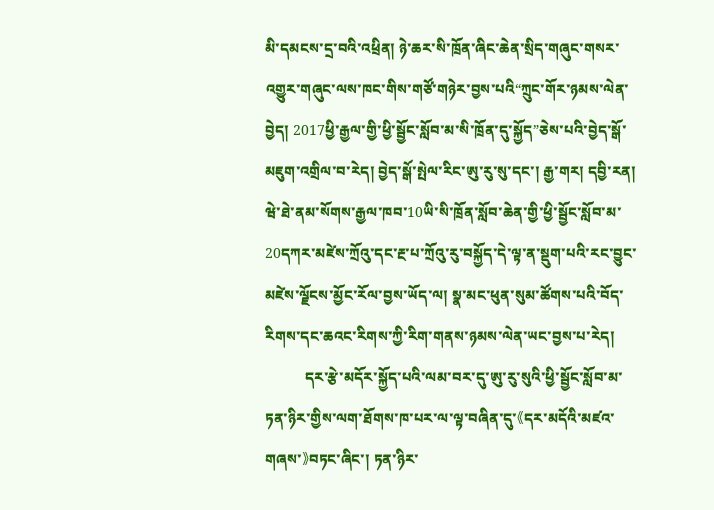མི་དམངས་དྲ་བའི་འཕྲིན། ཉེ་ཆར་སི་ཁྲོན་ཞིང་ཆེན་སྲིད་གཞུང་གསར་འགྱུར་གཞུང་ལས་ཁང་གིས་གཙོ་གཉེར་བྱས་པའི“ཀྲུང་གོར་ཉམས་ལེན་བྱེད། 2017ཕྱི་རྒྱལ་གྱི་ཕྱི་སྦྱོང་སློབ་མ་སི་ཁྲོན་དུ་སྐྱོད”ཅེས་པའི་བྱེད་སྒོ་མཇུག་འགྲིལ་བ་རེད། བྱེད་སྒོ་སྤེལ་རིང་ཨུ་རུ་སུ་དང་། རྒྱ་གར། དབྱི་རན། ཝེ་ཐེ་ནམ་སོགས་རྒྱལ་ཁབ་10ཡི་སི་ཁྲོན་སློབ་ཆེན་གྱི་ཕྱི་སྦྱོང་སློབ་མ་20དཀར་མཛེས་ཀྲོའུ་དང་རྔ་པ་ཀྲོའུ་རུ་བསྐྱོད་དེ་ལྟ་ན་སྡུག་པའི་རང་བྱུང་མཛེས་ལྗོངས་མྱོང་རོལ་བྱས་ཡོད་ལ། སྣ་མང་ཕུན་སུམ་ཚོགས་པའི་བོད་རིགས་དང་ཆའང་རིགས་ཀྱི་རིག་གནས་ཉམས་ལེན་ཡང་བྱས་པ་རེད།
           དར་རྩེ་མདོར་སྐྱོད་པའི་ལམ་བར་དུ་ཨུ་རུ་སུའི་ཕྱི་སྦྱོང་སློབ་མ་ཏན་ཉིར་གྱིས་ལག་ཐོགས་ཁ་པར་ལ་ལྟ་བཞིན་དུ་《དར་མདོའི་མཛའ་གཞས་》བཏང་ཞིང་། ཏན་ཉིར་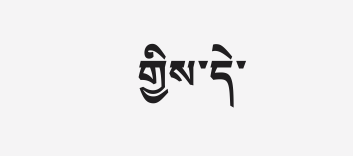གྱིས་དེ་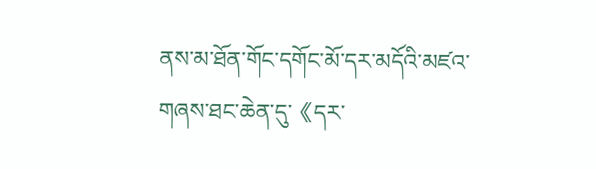ནས་མ་ཐོན་གོང་དགོང་མོ་དར་མདོའི་མཛའ་གཞས་ཐང་ཆེན་དུ་《དར་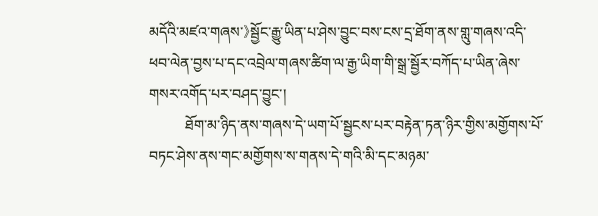མདོའི་མཛའ་གཞས་》སྦྱོང་རྒྱུ་ཡིན་པ་ཤེས་བྱུང་བས་ངས་དྲ་ཐོག་ནས་གླུ་གཞས་འདི་ཕབ་ལེན་བྱས་པ་དང་འབྲེལ་གཞས་ཚིག་ལ་རྒྱ་ཡིག་གི་སྒྲ་སྦྱོར་བཀོད་པ་ཡིན་ཞེས་གསར་འགོད་པར་བཤད་བྱུང་།
          ཐོག་མ་ཉིད་ནས་གཞས་དེ་ཡག་པོ་སྦྱངས་པར་བརྟེན་ཏན་ཉིར་གྱིས་མགྱོགས་པོ་བཏང་ཤེས་ནས་གང་མགྱོགས་ས་གནས་དེ་གའི་མི་དང་མཉམ་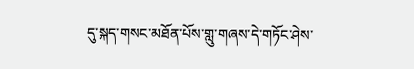དུ་སྐད་གསང་མཐོན་པོས་གླུ་གཞས་དེ་གཏོང་ཤེས་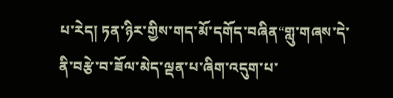པ་རེད། ཏན་ཉིར་གྱིས་གད་མོ་དགོད་བཞིན“གླུ་གཞས་དེ་ནི་བརྩེ་བ་ཟོལ་མེད་ལྡན་པ་ཞིག་འདུག་པ་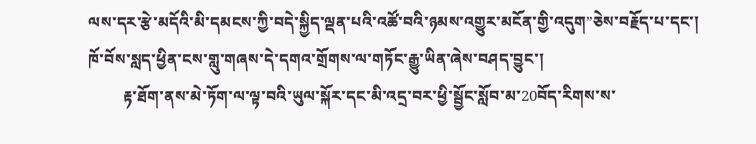ལས་དར་རྩེ་མདོའི་མི་དམངས་ཀྱི་བདེ་སྐྱིད་ལྡན་པའི་འཚོ་བའི་ཉམས་འགྱུར་མངོན་གྱི་འདུག”ཅེས་བརྗོད་པ་དང་། ཁོ་བོས་སླད་ཕྱིན་ངས་གླུ་གཞས་དེ་དགའ་གྲོགས་ལ་གཏོང་རྒྱུ་ཡིན་ཞེས་བཤད་བྱུང་།
         རྟ་ཐོག་ནས་མེ་ཏོག་ལ་ལྟ་བའི་ཡུལ་སྐོར་དང་མི་འདྲ་བར་ཕྱི་སྦྱོང་སློབ་མ་20བོད་རིགས་ས་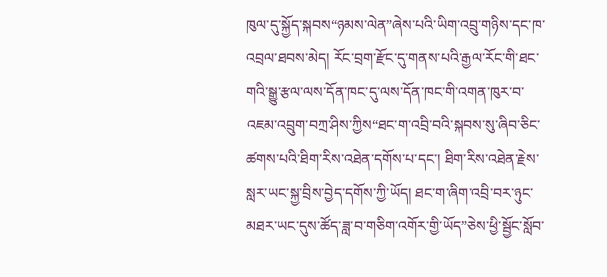ཁུལ་དུ་སྐྱོད་སྐབས“ཉམས་ལེན”ཞེས་པའི་ཡིག་འབྲུ་གཉིས་དང་ཁ་འབྲལ་ཐབས་མེད། རོང་བྲག་རྫོང་དུ་གནས་པའི་རྒྱལ་རོང་གི་ཐང་གའི་སྒྱུ་རྩལ་ལས་དོན་ཁང་དུ་ལས་དོན་ཁང་གི་འགན་ཁུར་བ་འཇམ་འབྲུག་བཀྲ་ཤིས་ཀྱིས“ཐང་ག་འབྲི་བའི་སྐབས་སུ་ཞིབ་ཅིང་ཚགས་པའི་ཐིག་རིས་འཐེན་དགོས་པ་དང་། ཐིག་རིས་འཐེན་རྗེས་སླར་ཡང་སྐྱ་བྲིས་བྱེད་དགོས་ཀྱི་ཡོད། ཐང་ག་ཞིག་འབྲི་བར་ཉུང་མཐར་ཡང་དུས་ཚོད་ཟླ་བ་གཅིག་འགོར་གྱི་ཡོད”ཅེས་ཕྱི་སྦྱོང་སློབ་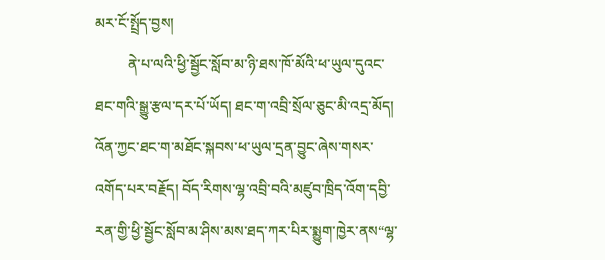མར་ངོ་སྤྲོད་བྱས།
         ནེ་པ་ལའི་ཕྱི་སྦྱོང་སློབ་མ་ཉི་ཐས་ཁོ་མོའི་ཕ་ཡུལ་དུའང་ཐང་གའི་སྒྱུ་རྩལ་དར་པོ་ཡོད། ཐང་ག་འབྲི་སྲོལ་ཅུང་མི་འདྲ་མོད། འོན་ཀྱང་ཐང་ག་མཐོང་སྐབས་ཕ་ཡུལ་དྲན་བྱུང་ཞེས་གསར་འགོད་པར་བརྗོད། བོད་རིགས་ལྷ་འབྲི་བའི་མཛུབ་ཁྲིད་འོག་དབྱི་རན་གྱི་ཕྱི་སྦྱོང་སློབ་མ་ཤིས་མས་ཐད་ཀར་པིར་སྨྱུག་ཁྱེར་ནས“ལྷ་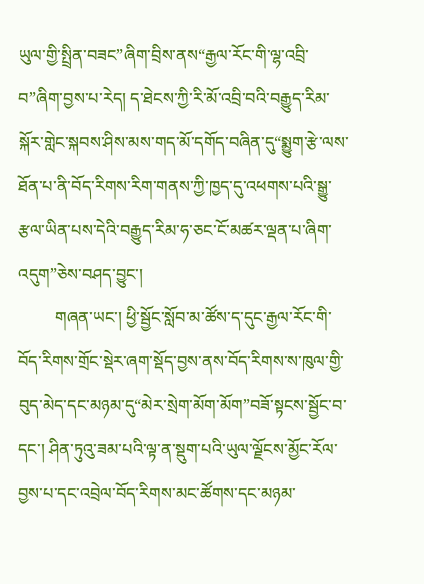ཡུལ་གྱི་སྤྲིན་བཟང”ཞིག་བྲིས་ནས“རྒྱལ་རོང་གི་ལྷ་འབྲི་བ”ཞིག་བྱས་པ་རེད། ད་ཐེངས་ཀྱི་རི་མོ་འབྲི་བའི་བརྒྱུད་རིམ་སྐོར་གླེང་སྐབས་ཤིས་མས་གད་མོ་དགོད་བཞིན་དུ“སྨྱུག་རྩེ་ལས་ཐོན་པ་ནི་བོད་རིགས་རིག་གནས་ཀྱི་ཁྱད་དུ་འཕགས་པའི་སྒྱུ་རྩལ་ཡིན་པས་དེའི་བརྒྱུད་རིམ་ཧ་ཅང་ངོ་མཚར་ལྡན་པ་ཞིག་འདུག”ཅེས་བཤད་བྱུང་།
         གཞན་ཡང་། ཕྱི་སྦྱོང་སློབ་མ་ཚོས་ད་དུང་རྒྱལ་རོང་གི་བོད་རིགས་གྲོང་སྡེར་ཞག་སྡོད་བྱས་ནས་བོད་རིགས་ས་ཁུལ་གྱི་བུད་མེད་དང་མཉམ་དུ“མེར་སྲེག་མོག་མོག”བཟོ་སྟངས་སྦྱོང་བ་དང་། ཤིན་ཏུའུ་ཟམ་པའི་ལྟ་ན་སྡུག་པའི་ཡུལ་ལྗོངས་མྱོང་རོལ་བྱས་པ་དང་འབྲེལ་བོད་རིགས་མང་ཚོགས་དང་མཉམ་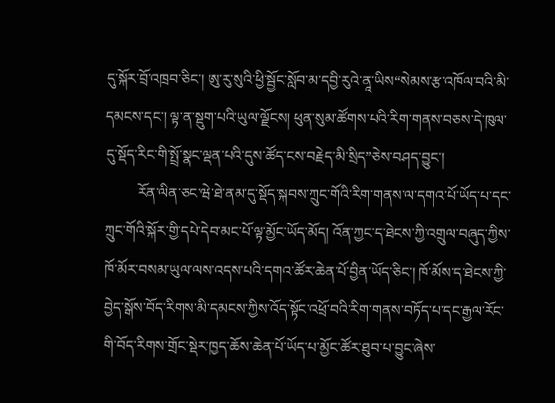དུ་སྐོར་བྲོ་འཁྲབ་ཅིང་། ཨུ་རུ་སུའི་ཕྱི་སྦྱོང་སློབ་མ་དབྱི་རུའེ་ནཱ་ཡིས“སེམས་རྩ་འཁོལ་བའི་མི་དམངས་དང་། ལྟ་ན་སྡུག་པའི་ཡུལ་ལྗོངས། ཕུན་སུམ་ཚོགས་པའི་རིག་གནས་བཅས་དེ་ཁུལ་དུ་སྡོད་རིང་གི་སྤྲོ་སྣང་ལྡན་པའི་དུས་ཚོད་ངས་བརྗེད་མི་སྲིད”ཅེས་བཤད་བྱུང་།
         རོན་ལིན་ཅང་ཝེ་ཐེ་ནམ་དུ་སྡོད་སྐབས་ཀྲུང་གོའི་རིག་གནས་ལ་དགའ་པོ་ཡོད་པ་དང་ཀྲུང་གོའི་སྐོར་གྱི་དཔེ་དེབ་མང་པོ་ལྟ་མྱོང་ཡོད་མོད། འོན་ཀྱང་ད་ཐེངས་ཀྱི་འགྲུལ་བཞུད་ཀྱིས་ཁོ་མོར་བསམ་ཡུལ་ལས་འདས་པའི་དགའ་ཚོར་ཆེན་པོ་བྱིན་ཡོད་ཅིང་། ཁོ་མོས་ད་ཐེངས་ཀྱི་བྱེད་སྒོས་བོད་རིགས་མི་དམངས་ཀྱིས་འོད་སྟོང་འཕྲོ་བའི་རིག་གནས་བཏོད་པ་དང་རྒྱལ་རོང་གི་བོད་རིགས་གྲོང་སྡེར་ཁྱད་ཆོས་ཆེན་པོ་ཡོད་པ་མྱོང་ཚོར་ཐུབ་པ་བྱུང་ཞེས་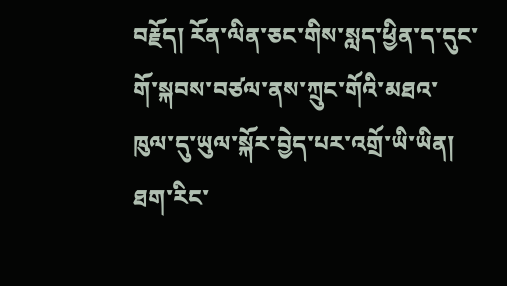བརྗོད། རོན་ལིན་ཅང་གིས་སླད་ཕྱིན་ད་དུང་གོ་སྐབས་བཙལ་ནས་ཀྲུང་གོའི་མཐའ་ཁུལ་དུ་ཡུལ་སྐོར་བྱེད་པར་འགྲོ་ཡི་ཡིན། ཐག་རིང་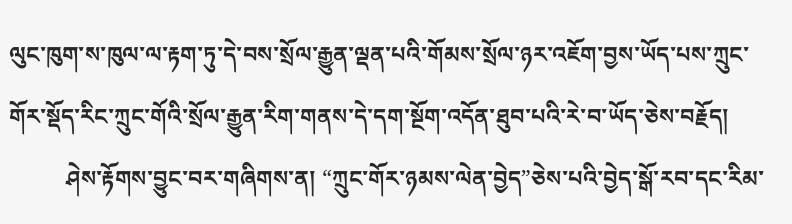ལུང་ཁུག་ས་ཁུལ་ལ་རྟག་ཏུ་དེ་བས་སྲོལ་རྒྱུན་ལྡན་པའི་གོམས་སྲོལ་ཉར་འཇོག་བྱས་ཡོད་པས་ཀྲུང་གོར་སྡོད་རིང་ཀྲུང་གོའི་སྲོལ་རྒྱུན་རིག་གནས་དེ་དག་སྔོག་འདོན་ཐུབ་པའི་རེ་བ་ཡོད་ཅེས་བརྗོད།
          ཤེས་རྟོགས་བྱུང་བར་གཞིགས་ན། “ཀྲུང་གོར་ཉམས་ལེན་བྱེད”ཅེས་པའི་བྱེད་སྒོ་རབ་དང་རིམ་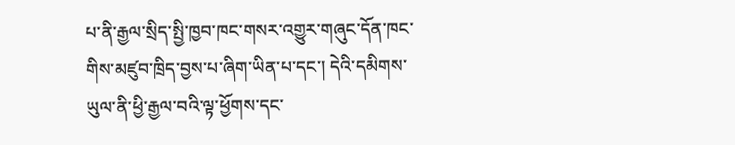པ་ནི་རྒྱལ་སྲིད་སྤྱི་ཁྱབ་ཁང་གསར་འགྱུར་གཞུང་དོན་ཁང་གིས་མཛུབ་ཁྲིད་བྱས་པ་ཞིག་ཡིན་པ་དང་། དེའི་དམིགས་ཡུལ་ནི་ཕྱི་རྒྱལ་བའི་ལྟ་ཕྱོགས་དང་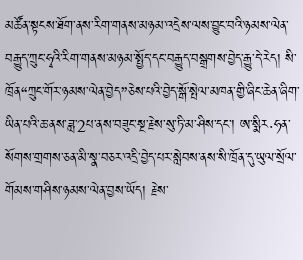མཚོན་སྟངས་ཐོག་ནས་རིག་གནས་མཉམ་འདྲེས་ལས་བྱུང་བའི་ཉམས་ལེན་བརྒྱུད་ཀྲུང་ཧྭའི་རིག་གནས་མཉམ་སྤྱོད་དང་བརྒྱུད་བསྒྲགས་བྱེད་རྒྱུ་དེ་རེད། སི་ཁྲོན“ཀྲུང་གོར་ཉམས་ལེན་བྱེད”ཅེས་པའི་བྱེད་སྒོ་སྤེལ་མཁན་གྱི་ཞིང་ཆེན་ཞིག་ཡིན་པའི་ཆ་ནས་ཟླ་2པ་ནས་བཟུང་སྔ་རྗེས་སུ་ཏི་མ་ཤིས་དང་། ཨ་སྨིར·ཧན་སོགས་གྲགས་ཅན་མི་སྣ་བཅར་འདྲི་བྱེད་པར་སླེབས་ནས་སི་ཁྲོན་དུ་ཡུལ་སྲོལ་གོམས་གཤིས་ཉམས་ལེན་བྱས་ཡོད། རྗེས་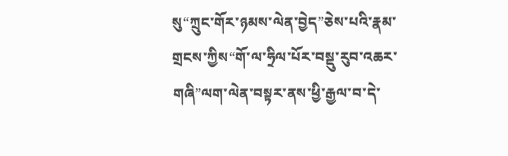སུ“ཀྲུང་གོར་ཉམས་ལེན་བྱེད”ཅེས་པའི་རྣམ་གྲངས་ཀྱིས“གོ་ལ་ཧྲིལ་པོར་བསྡུ་རུབ་འཆར་གཞི”ལག་ལེན་བསྟར་ནས་ཕྱི་རྒྱལ་བ་དེ་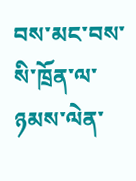བས་མང་བས་སི་ཁྲོན་ལ་ཉམས་ལེན་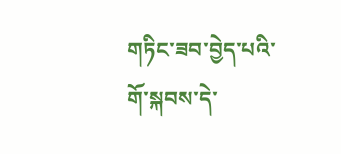གཏིང་ཟབ་བྱེད་པའི་གོ་སྐབས་དེ་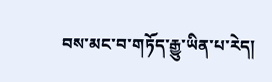བས་མང་བ་གཏོད་རྒྱུ་ཡིན་པ་རེད།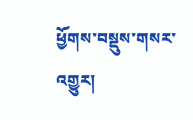ཕྱོགས་བསྡུས་གསར་འགྱུར།